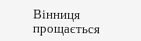Вінниця прощається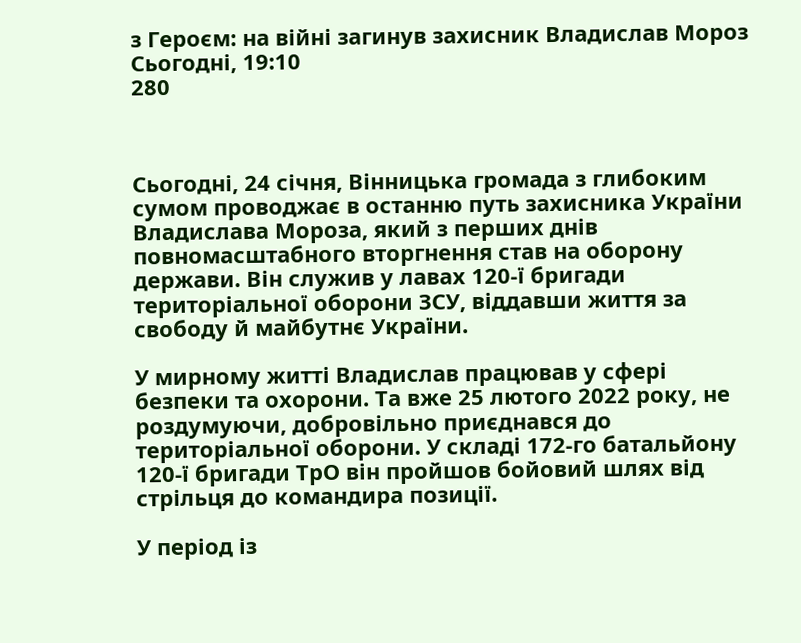з Героєм: на війні загинув захисник Владислав Мороз
Сьогодні, 19:10
280



Сьогодні, 24 січня, Вінницька громада з глибоким сумом проводжає в останню путь захисника України Владислава Мороза, який з перших днів повномасштабного вторгнення став на оборону держави. Він служив у лавах 120-ї бригади територіальної оборони ЗСУ, віддавши життя за свободу й майбутнє України.

У мирному житті Владислав працював у сфері безпеки та охорони. Та вже 25 лютого 2022 року, не роздумуючи, добровільно приєднався до територіальної оборони. У складі 172-го батальйону 120-ї бригади ТрО він пройшов бойовий шлях від стрільця до командира позиції.

У період із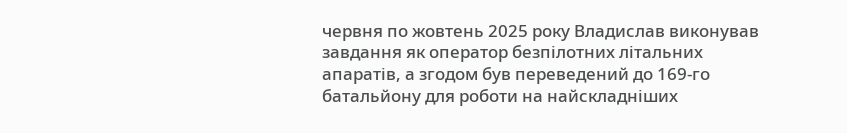червня по жовтень 2025 року Владислав виконував завдання як оператор безпілотних літальних апаратів, а згодом був переведений до 169-го батальйону для роботи на найскладніших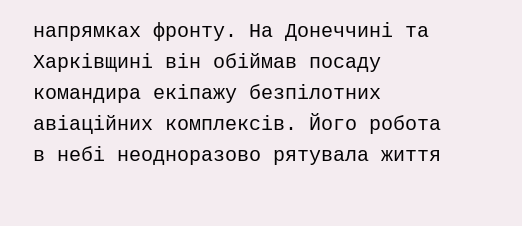напрямках фронту. На Донеччині та Харківщині він обіймав посаду командира екіпажу безпілотних авіаційних комплексів. Його робота в небі неодноразово рятувала життя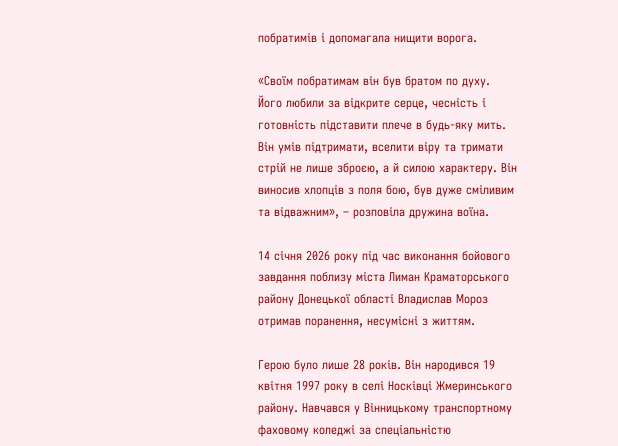побратимів і допомагала нищити ворога.

«Своїм побратимам він був братом по духу. Його любили за відкрите серце, чесність і готовність підставити плече в будь-яку мить. Він умів підтримати, вселити віру та тримати стрій не лише зброєю, а й силою характеру. Він виносив хлопців з поля бою, був дуже сміливим та відважним», – розповіла дружина воїна.

14 січня 2026 року під час виконання бойового завдання поблизу міста Лиман Краматорського району Донецької області Владислав Мороз отримав поранення, несумісні з життям.

Герою було лише 28 років. Він народився 19 квітня 1997 року в селі Носківці Жмеринського району. Навчався у Вінницькому транспортному фаховому коледжі за спеціальністю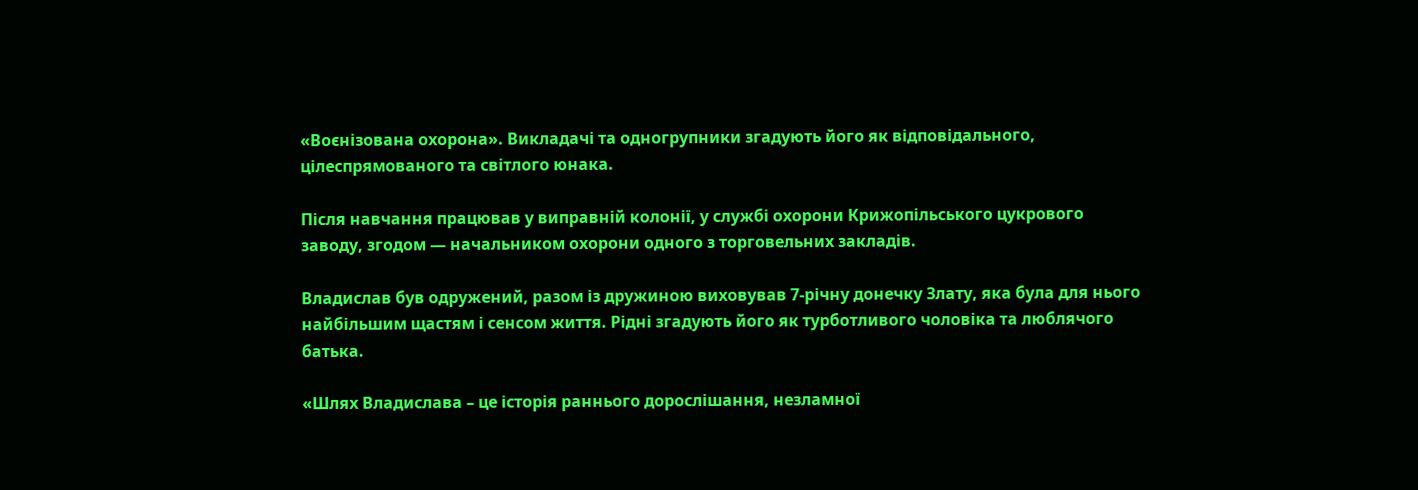«Воєнізована охорона». Викладачі та одногрупники згадують його як відповідального, цілеспрямованого та світлого юнака.

Після навчання працював у виправній колонії, у службі охорони Крижопільського цукрового заводу, згодом — начальником охорони одного з торговельних закладів.

Владислав був одружений, разом із дружиною виховував 7-річну донечку Злату, яка була для нього найбільшим щастям і сенсом життя. Рідні згадують його як турботливого чоловіка та люблячого батька.

«Шлях Владислава – це історія раннього дорослішання, незламної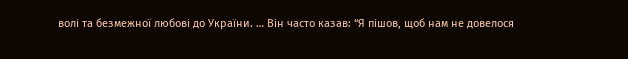волі та безмежної любові до України. … Він часто казав: “Я пішов, щоб нам не довелося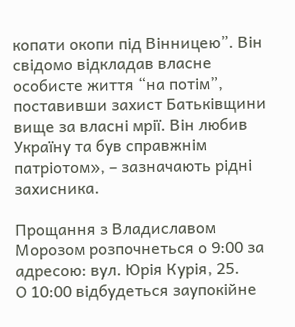копати окопи під Вінницею”. Він свідомо відкладав власне особисте життя “на потім”, поставивши захист Батьківщини вище за власні мрії. Він любив Україну та був справжнім патріотом», – зазначають рідні захисника.

Прощання з Владиславом Морозом розпочнеться о 9:00 за адресою: вул. Юрія Курія, 25.
О 10:00 відбудеться заупокійне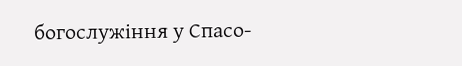богослужіння у Спасо-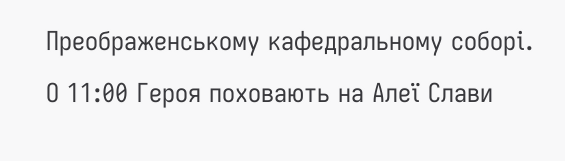Преображенському кафедральному соборі.
О 11:00 Героя поховають на Алеї Слави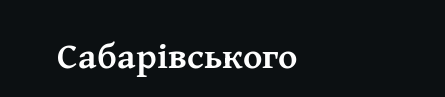Сабарівського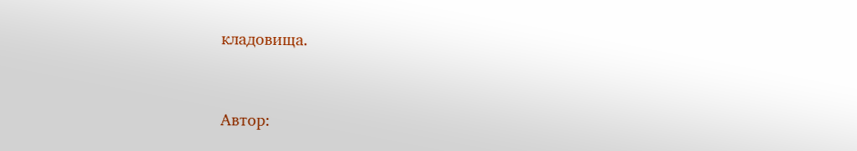кладовища.


Автор: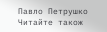Павло Петрушко
Читайте також